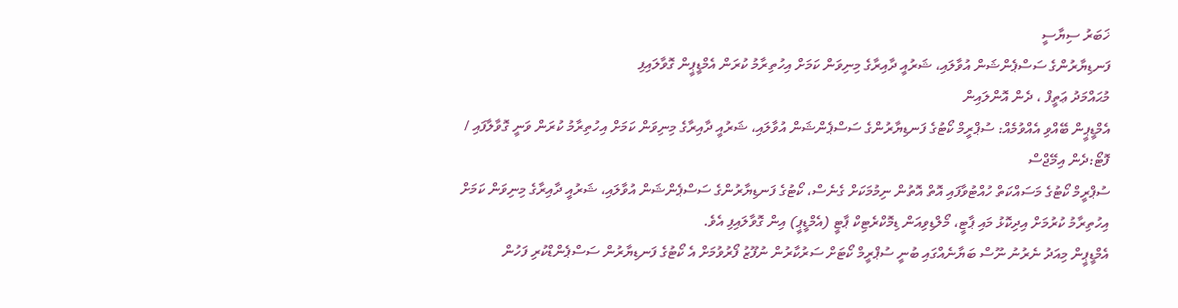ޚަބަރު ސިޔާސީ
ފަނޑިޔާރުންގެ ސަސްޕެންޝަން އުވާލައި، ޝަރުއީ ދާއިރާގެ މިނިވަން ކަމަށް އިހުތިރާމު ކުރަން އެމްޑީޕީން ގޮވާލައިފި
މުޙައްމަދު ޢަތީފް ، ދެން އޮންލައިން
އެމްޑީޕީން ބޭއްވި އެއްވުމެއް: ސުޕްރީމް ކޯޓުގެ ފަނޑިޔާރުންގެ ސަސްޕެންޝަން އުވާލައި، ޝަރުއީ ދާއިރާގެ މިނިވަން ކަމަށް އިހުތިރާމު ކުރަން ވަނީ ގޮވާލާފައި / ފޮޓޯ:ދެން އިމޭޖްސް
ސުޕްރީމް ކޯޓުގެ މަސައްކަތް ހުއްޓުވާފައި އޮތް އޮތުން ނިމުމަކަށް ގެނެސް، ކޯޓުގެ ފަނޑިޔާރުންގެ ސަސްޕެންޝަން އުވާލައި، ޝަރުއީ ދާއިރާގެ މިނިވަން ކަމަށް އިހުތިރާމު ކުރުމަށް އިދިކޮޅު މައި ޕާޓީ، މޯލްޑިވިއަން ޑިމޮކްރެޓިކް ޕާޓީ (އެމްޑީޕީ) އިން ގޮވާލައިފި އެވެ.
އެމްޑީޕީން މިއަދު ނެރުނު ނޫސް ބަޔާނެއްގައި ބުނީ ސުޕްރީމް ކޯޓަށް ސަރުކާރުން ނުފޫޒު ފޯރުވުމަށް އެ ކޯޓުގެ ފަނޑިޔާރުން ސަސްޕެންޑްކުރި ފަހުން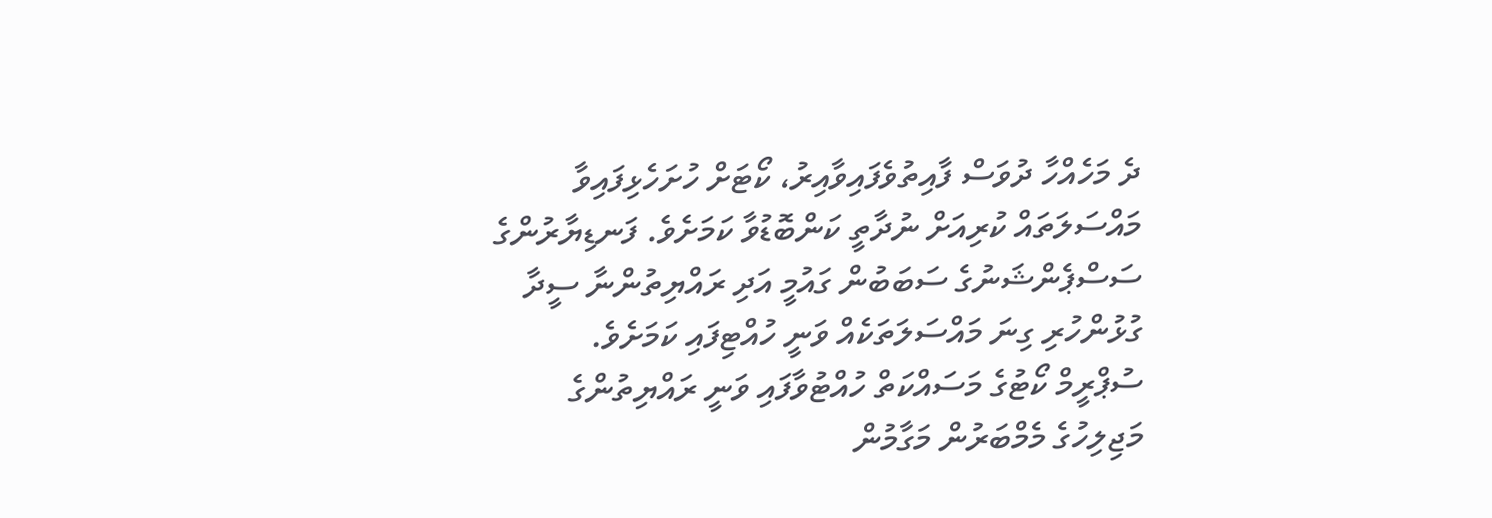ދެ މަހެއްހާ ދުވަސް ފާއިތުވެފައިވާއިރު، ކޯޓަށް ހުށަހެޅިފައިވާ މައްސަލަތައް ކުރިއަށް ނުދާތީ ކަންބޮޑުވާ ކަމަށެވެ. ފަނޑިޔާރުންގެ ސަސްޕެންޝަނުގެ ސަބަބުން ގައުމީ އަދި ރައްޔިތުންނާ ސީދާ ގުޅުންހުރި ގިނަ މައްސަލަތަކެއް ވަނީ ހުއްޓިފައި ކަމަށެވެ.
ސުޕްރީމް ކޯޓުގެ މަސައްކަތް ހުއްޓުވާފައި ވަނީ ރައްޔިތުންގެ މަޖިލިހުގެ މެމްބަރުން މަގާމުން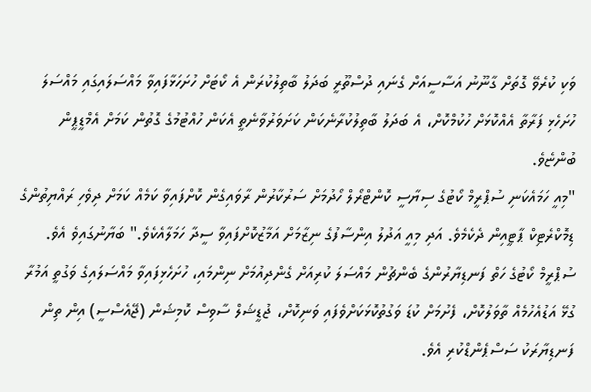ވަކި ކުރެވޭ ގޮތަށް ގާނޫނު އަސާސީއަށް ގެނައި ދުސްތޫރީ ބަދަލު ބާތިލުކުރަން އެ ކޯޓަށް ހުށަހަޅާފައިވާ މައްސަލައިގައި މައްސަލަ ހުށަހެޅި ފަރާތާ އެއްކޮޅަށް ހުކުމްކޮށް، އެ ބަދަލު ބާތިލުކުރާނެކަން ކަށަވަރުވާނެތީ އެކަން ހުއްޓުމުގެ ގޮތުން ކަމަށް އެމްޑީޕީން ބުންޏެވެ.
"މިއީ ހަމައެކަނި ސުޕްރީމް ކޯޓުގެ ސިޔާސީ ކޮންޓްރޯލް ހޯދުމަށް ސަރުކާރުން ރާވައިގެން ކޮށްފައިވާ ކަމެއް ކަމަށް ދިވެހި ރައްޔިތުންގެ ޑިމޮކްރެޓިކް ޕާޓީއިން ދެކެމެވެ. އަދި މިއީ އަދުލު އިންސާފުގެ ނިޒާމަށް އަމާޒުކޮށްފައިވާ ސީދާ ހަމަލާއެކެވެ." ބަޔާނުގައިވެ އެވެ.
ސުޕްރީމް ކޯޓުގެ ހަތް ފަނޑިޔާރުންގެ ބެންޗުން މައްސަލަ ކުރިއަށް ގެންދިއުމަށް ނިންމައި، ހުށަހެޅިފައިވާ މައްސަލައިގެ ވަގުތީ އަމުރާ ގުޅޭ އަޑުއެހުމެއް ތާވަލުކޮށް، ފެށުމަށް ކުޑަ ވަގުތުކޮޅަކަށްވެފައި ވަނިކޮށް، ޖުޑީޝަލް ސާވިސް ކޮމިޝަން (ޖޭއެސްސީ) އިން ތިން ފަނޑިޔާރަކު ސަސްޕެންޑްކުރި އެވެ.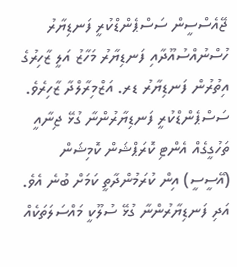ޖޭއެސްސީން ސަސްޕެންޑްކުރީ ފަނޑިޔާރު ހުސްނުއްސުއޫދާއި ފަނޑިޔާރު މަހާޒު އަލީ ޒާހިރުގެ އިތުރުން ފަނޑިޔާރު ޑރ. އަޒްމިރާލްދާ ޒާހިރެވެ. ސަސްޕެންޑްކުރީ ފަނޑިޔާރުންނާ ގުޅޭ ޖިނާއީ ތަހުގީގެއް އެންޓި ކޮރަޕްޝަން ކޮމިޝަން (އޭސީސީ) އިން ކުރަމުންދާތީ ކަމަށް ބުނެ އެވެ. އަދި ފަނޑިޔާރުންނާ ގުޅޭ ސުލޫކީ މައްސަލަތަކެއް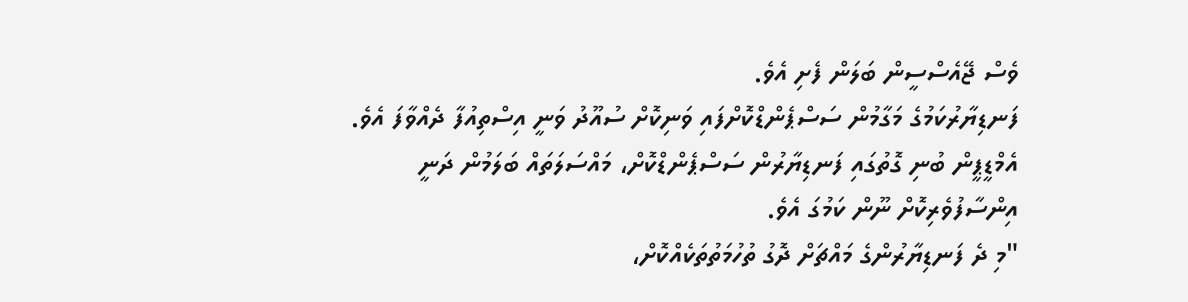ވެސް ޖޭއެސްސީން ބަލަން ފެށި އެވެ.
ފަނޑިޔާރުކަމުގެ މަގާމުން ސަސްޕެންޑްކޮށްފައި ވަނިކޮށް ސުއޫދު ވަނީ އިސްތިއުފާ ދެއްވާފަ އެވެ.
އެމްޑީޕީން ބުނި ގޮތުގައި ފަނޑިޔާރުން ސަސްޕެންޑްކޮށް، މައްސަލަތައް ބަލަމުން ދަނީ އިންސާފުވެރިކޮށް ނޫން ކަމުގަ އެވެ.
"މި ދެ ފަނޑިޔާރުންގެ މައްޗަށް ދޮގު ތުހުމަތުތަކެއްކޮށް،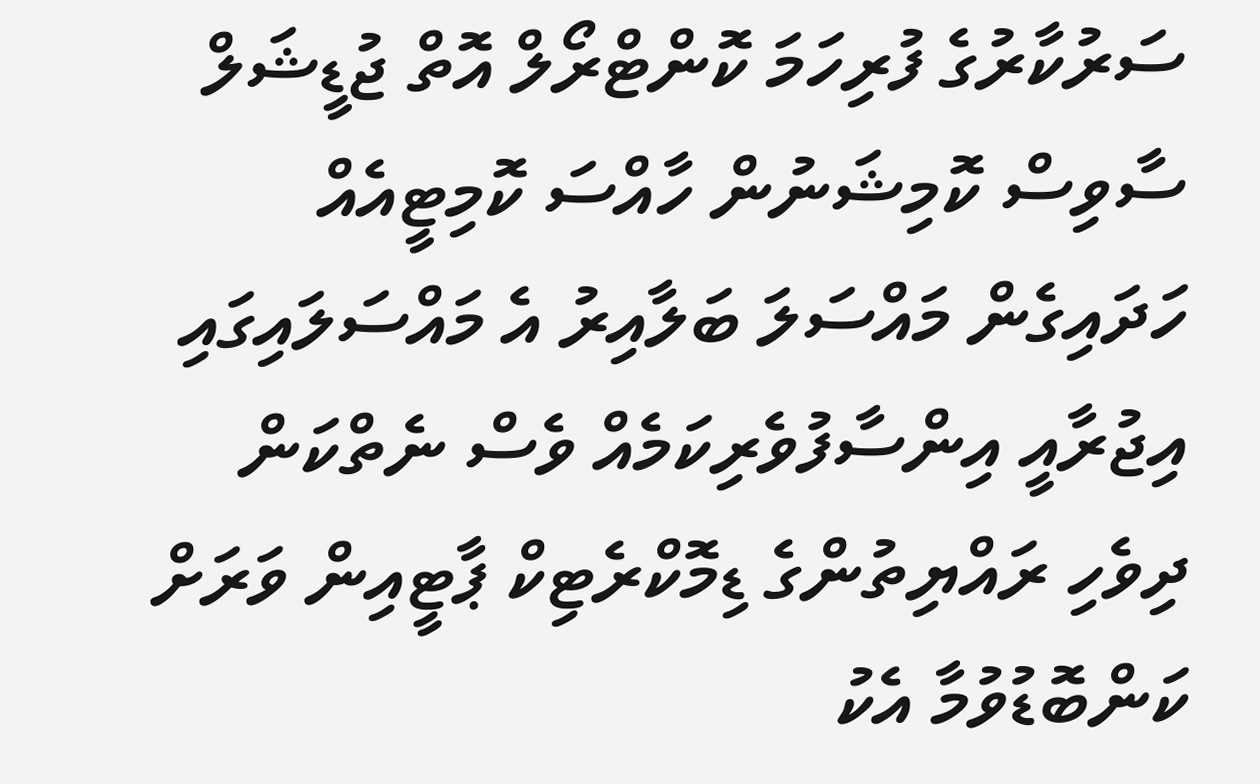ސަރުކާރުގެ ފުރިހަމަ ކޮންޓްރޯލް އޮތް ޖުޑީޝަލް ސާވިސް ކޮމިޝަނުން ހާއްސަ ކޮމިޓީއެއް ހަދައިގެން މައްސަލަ ބަލާއިރު އެ މައްސަލައިގައި އިޖުރާއީ އިންސާފުވެރިކަމެއް ވެސް ނެތްކަން ދިވެހި ރައްޔިތުންގެ ޑިމޮކްރެޓިކް ޕާޓީއިން ވަރަށް ކަންބޮޑުވުމާ އެކު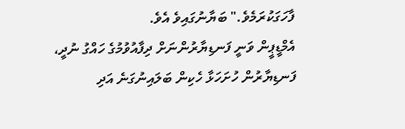ފާހަގަކުރަމެވެ." ބަޔާނުގައިވެ އެވެ.
އެމްޑީޕީން ވަނީ ފަނޑިޔާރުންނަށް ދިފާއުވުމުގެ ހައްގު ނުދީ، ފަނޑިޔާރުން ހުށަހަޅާ ހެކިން ބަލައިނުގަނެ އަދި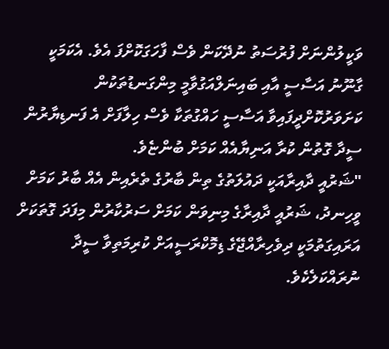ވަކީލުންނަށް ފުރުސަތު ނުދޭކަން ވެސް ފާހަގަކޮށްފަ އެވެ. އެކަމަކީ ގާނޫނު އަސާސީ އާއި ބައިނަލްއަގުވާމީ މިންގަނޑުތަކުން ކަށަވަރުކޮށްދީފައިވާ އަސާސީ ހައްގުތަކާ ވެސް ހިލާފަށް އެ ފަނޑިޔާރުން ސީދާ ގޮތުން ކުރާ އަނިޔާއެއް ކަމަށް ބުންޏެވެ.
"ޝަރުއީ ދާއިރާއަކީ ދައުލަތުގެ ތިން ބާރުގެ ތެރެއިން އެއް ބާރު ކަމަށް ވީހިނދު، ޝަރުއީ ދާއިރާގެ މިނިވަން ކަމަށް ސަރުކާރުން މިފަދަ ގޮތަކަށް އަރައިގަތުމަކީ ދިވެހިރާއްޖޭގެ ޑިމޮކްރަސީއަށް ކުރިމަތިވާ ސީދާ ނުރައްކަލެކެވެ.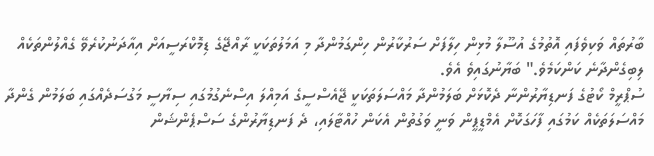ބާރުތައް ވަކިވެފައި އޮތުމުގެ އުސޫލާ މުޅިން ހިލާފަށް ސަރުކާރުން ހިންގަމުންދާ މި އަމަލުތަކަކީ ރާއްޖޭގެ ޑިމޮކްރަސީއަށް އިއާދަނުކުރެވޭ ގެއްލުންތަކެއް ލިބިގެންދާނެ ކަންކަމެވެ." ބަޔާނުގައިވެ އެވެ.
ސުޕްރީމް ކޯޓުގެ ފަނޑިޔާރުންނާ ދެކޮޅަށް ބަލަމުންދާ މައްސަލަތަކަކީ ޖޭއެސްސީގެ އަމިއްލަ އިސްނެގުމުގައި ސިޔާސީ މަގުސަދެއްގައި ބަލަމުން ގެންދާ މައްސަލަތަކެއް ކަމުގައި ފާހަގަކޮށް އެމްޑީޕީން ވަނީ ވަގުތުން އެކަން ހުއްޓާލައި، ދެ ފަނޑިޔާރުންގެ ސަސްޕެންޝަން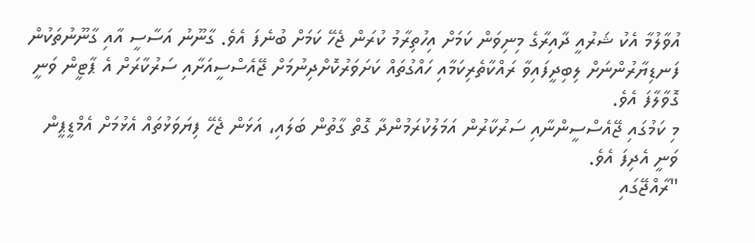އުވާލުމާ އެކު ޝަރުއީ ދާއިރާގެ މިނިވަން ކަމަށް އިހުތިރާމު ކުރަން ޖެހޭ ކަމަށް ބުނެފަ އެވެ. ގާނޫނު އަސާސީ އާއި ގާނޫނުތަކުން ފަނޑިޔާރުންނަށް ލިބިދީފައިވާ ރައްކާތެރިކަމާއި ހައްގުތައް ކަށަވަރުކޮށްދިނުމަށް ޖޭއެސްސީއަށާއި ސަރުކާރަށް އެ ޕާޓީން ވަނީ ގޮވާލާފަ އެވެ.
މި ކަމުގައި ޖޭއެސްސީންނާއި ސަރުކާރުން އަމަލުކުރަމުންދާ ގޮތް ގާތުން ބަލައި، އަޅަން ޖެހޭ ފިޔަވަޅުތައް އެޅުމަށް އެމްޑީޕީން ވަނީ އެދިފަ އެވެ.
"ރާއްޖޭގައި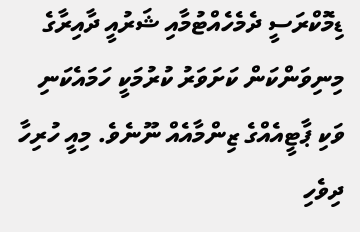ޑިމޮކްރަސީ ދެމެހެއްޓުމާއި ޝަރުއީ ދާއިރާގެ މިނިވަންކަން ކަށަވަރު ކުރުމަކީ ހަމައެކަނި ވަކި ޕާޓީއެއްގެ ޒިންމާއެއް ނޫނެވެ. މިއީ ހުރިހާ ދިވެހި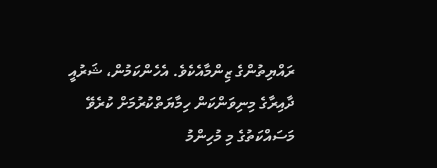ރައްޔިތުންގެ ޒިންމާއެކެވެ. އެހެންކަމުން، ޝަރުއީ ދާއިރާގެ މިނިވަންކަން ހިމާޔަތްކުރުމަށް ކުރެވޭ މަސައްކަތުގެ މި މުހިންމު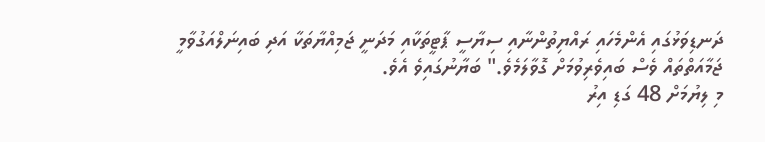ދަނޑިވަޅުގައި އެންމެހައި ރައްޔިތުންނާއި ސިޔާސީ ޕާޓީތަކާއި މަދަނީ ޖަމިއްޔާތަކާ އަދި ބައިނަލްއަގުވާމީ ޖަމާއަތްތައް ވެސް ބައިވެރިވުމަށް ގޮވާލަމެވެ." ބަޔާނުގައިވެ އެވެ.
މި ލިޔުމަށް 48 ގަޑި އިރު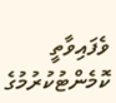ވެފައިވާތީ ކޮމެންޓުކުރުމުގެ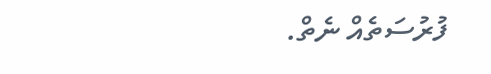ފުރުސަތެއް ނެތް.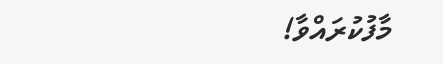މާފުކުރައްވާ!